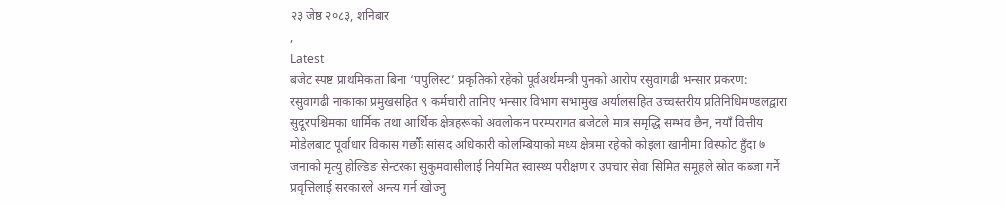२३ जेष्ठ २०८३, शनिबार
,
Latest
बजेट स्पष्ट प्राथमिकता बिना ‘पपुलिस्ट’ प्रकृतिको रहेको पूर्वअर्थमन्त्री पुनको आरोप रसुवागढी भन्सार प्रकरण: रसुवागढी नाकाका प्रमुखसहित ९ कर्मचारी तानिए भन्सार विभाग सभामुख अर्यालसहित उच्चस्तरीय प्रतिनिधिमण्डलद्वारा सुदूरपश्चिमका धार्मिक तथा आर्थिक क्षेत्रहरूको अवलोकन परम्परागत बजेटले मात्र समृद्धि सम्भव छैन, नयाँ वित्तीय मोडेलबाट पूर्वाधार विकास गर्छौंः सांसद अधिकारी कोलम्बियाको मध्य क्षेत्रमा रहेको कोइला खानीमा विस्फोट हुँदा ७ जनाको मृत्यु होल्डिङ सेन्टरका सुकुमवासीलाई नियमित स्वास्थ्य परीक्षण र उपचार सेवा सिमित समूहले स्रोत कब्जा गर्ने प्रवृत्तिलाई सरकारले अन्त्य गर्न खोज्नु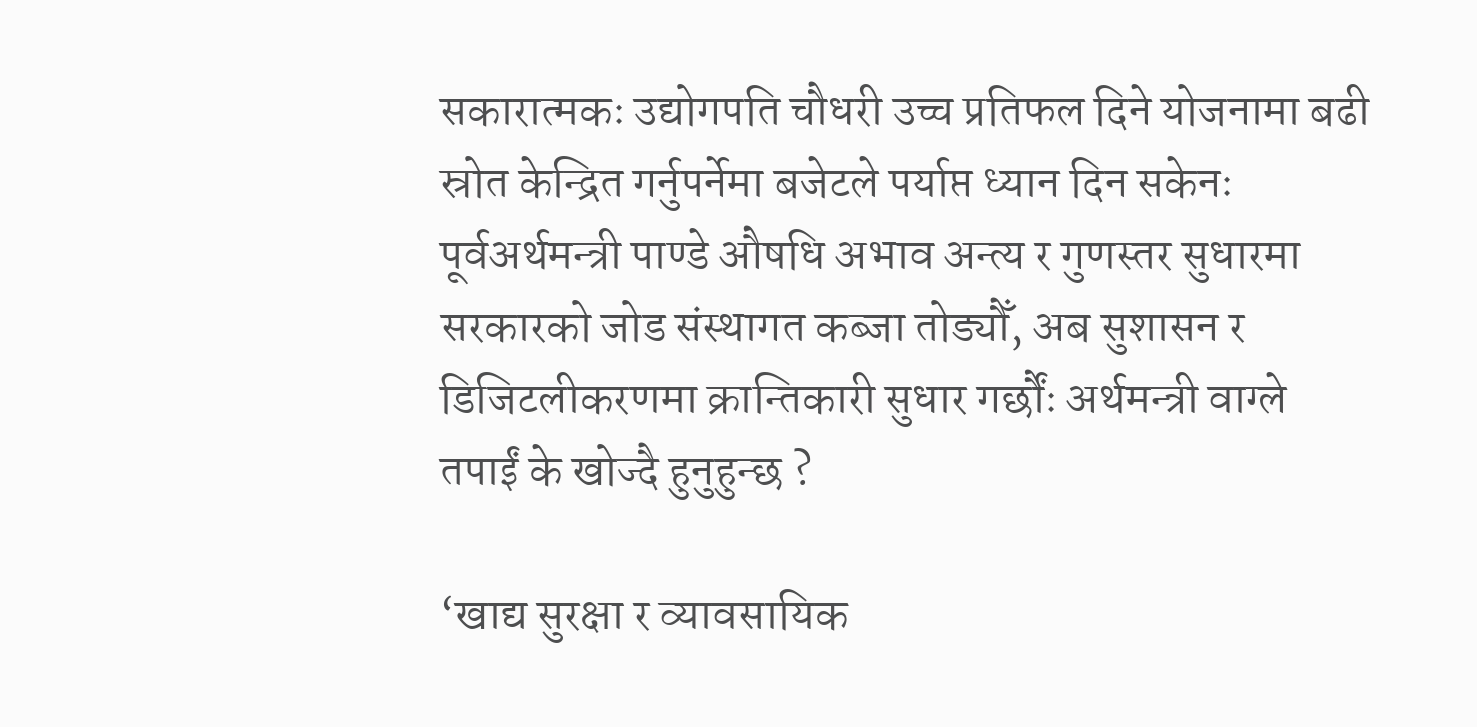सकारात्मकः उद्योगपति चौधरी उच्च प्रतिफल दिने योजनामा बढी स्रोत केन्द्रित गर्नुपर्नेमा बजेटले पर्याप्त ध्यान दिन सकेनः पूर्वअर्थमन्त्री पाण्डे औषधि अभाव अन्त्य र गुणस्तर सुधारमा सरकारको जोड संस्थागत कब्जा तोड्यौँ, अब सुशासन र डिजिटलीकरणमा क्रान्तिकारी सुधार गर्छौंः अर्थमन्त्री वाग्ले
तपाईं के खोज्दै हुनुहुन्छ ?

‘खाद्य सुरक्षा र व्यावसायिक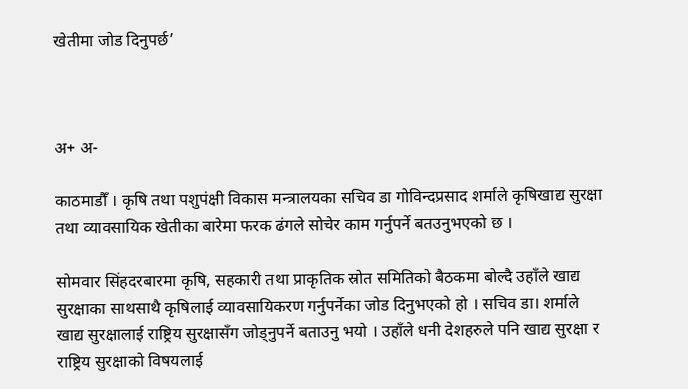खेतीमा जोड दिनुपर्छ’



अ+ अ-

काठमाडौँ । कृषि तथा पशुपंक्षी विकास मन्त्रालयका सचिव डा गोविन्दप्रसाद शर्माले कृषिखाद्य सुरक्षा तथा व्यावसायिक खेतीका बारेमा फरक ढंगले सोचेर काम गर्नुपर्ने बतउनुभएको छ ।

सोमवार सिंहदरबारमा कृषि, सहकारी तथा प्राकृतिक स्रोत समितिको बैठकमा बोल्दै उहाँले खाद्य सुरक्षाका साथसाथै कृषिलाई व्यावसायिकरण गर्नुपर्नेका जोड दिनुभएको हो । सचिव डा। शर्माले खाद्य सुरक्षालाई राष्ट्रिय सुरक्षासँग जोड्नुपर्ने बताउनु भयो । उहाँले धनी देशहरुले पनि खाद्य सुरक्षा र राष्ट्रिय सुरक्षाको विषयलाई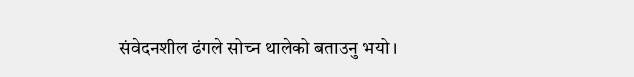संवेदनशील ढंगले सोच्न थालेको बताउनु भयो ।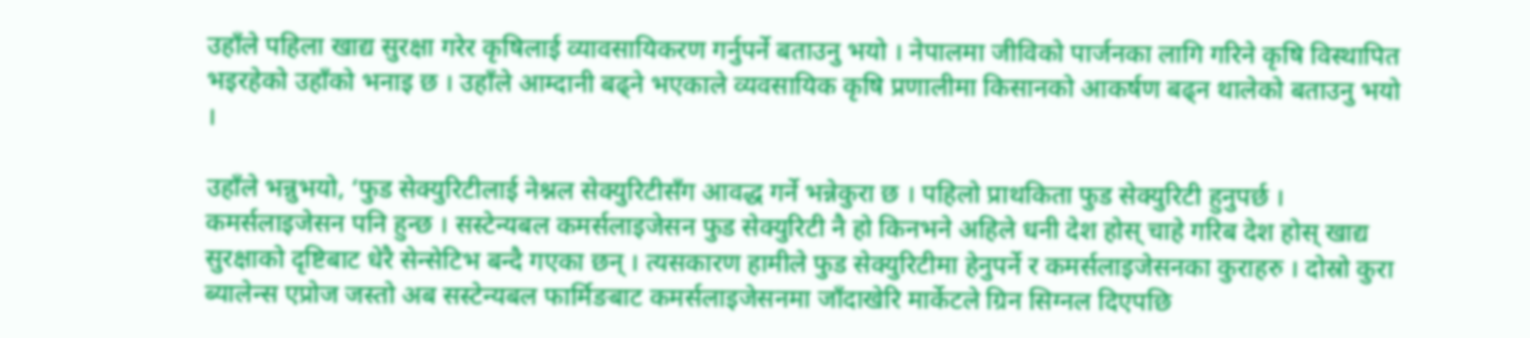उहाँले पहिला खाद्य सुरक्षा गरेर कृषिलाई व्यावसायिकरण गर्नुपर्ने बताउनु भयो । नेपालमा जीविको पार्जनका लागि गरिने कृषि विस्थापित भइरहेको उहाँको भनाइ छ । उहाँले आम्दानी बढ्ने भएकाले व्यवसायिक कृषि प्रणालीमा किसानको आकर्षण बढ्न थालेको बताउनु भयो ।

उहाँले भन्नुभयो, ‘फुड सेक्युरिटीलाई नेश्नल सेक्युरिटीसँग आवद्ध गर्ने भन्नेकुरा छ । पहिलो प्राथकिता फुड सेक्युरिटी हुनुपर्छ । कमर्सलाइजेसन पनि हुन्छ । सस्टेन्यबल कमर्सलाइजेसन फुड सेक्युरिटी नै हो किनभने अहिले धनी देश होस् चाहे गरिब देश होस् खाद्य सुरक्षाको दृष्टिबाट धेरै सेन्सेटिभ बन्दै गएका छन् । त्यसकारण हामीले फुड सेक्युरिटीमा हेनुपर्ने र कमर्सलाइजेसनका कुराहरु । दोस्रो कुरा ब्यालेन्स एप्रोज जस्तो अब सस्टेन्यबल फार्मिङबाट कमर्सलाइजेसनमा जाँदाखेरि मार्केटले ग्रिन सिग्नल दिएपछि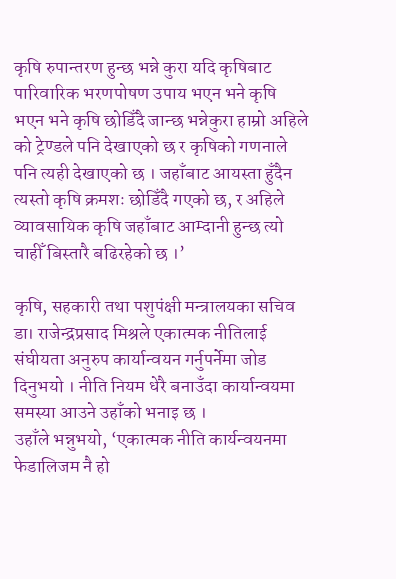कृषि रुपान्तरण हुन्छ भन्ने कुरा यदि कृषिबाट पारिवारिक भरणपोषण उपाय भएन भने कृषि भएन भने कृषि छोडिँदै जान्छ भन्नेकुरा हाम्रो अहिले को ट्रेण्डले पनि देखाएको छ र कृषिको गणनाले पनि त्यही देखाएको छ । जहाँबाट आयस्ता हुँदैन त्यस्तो कृषि क्रमशः छोडिँदै गएको छ, र अहिले व्यावसायिक कृषि जहाँबाट आम्दानी हुन्छ त्यो चाहीँ बिस्तारै बढिरहेको छ ।’

कृषि, सहकारी तथा पशुपंक्षी मन्त्रालयका सचिव डा। राजेन्द्रप्रसाद मिश्रले एकात्मक नीतिलाई संघीयता अनुरुप कार्यान्वयन गर्नुपर्नेमा जोड दिनुभयो । नीति नियम धेरै बनाउँदा कार्यान्वयमा समस्या आउने उहाँको भनाइ छ ।
उहाँले भन्नुभयो, ‘एकात्मक नीति कार्यन्वयनमा फेडालिजम नै हो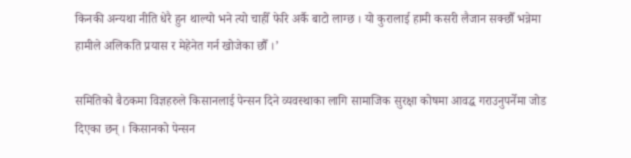किनकी अन्यथा नीति धेरै हुन थाल्यो भने त्यो चाहीँ फेरि अर्कै बाटो लाग्छ । यो कुरालाई हामी कसरी लैजान सक्छौँ भन्नेमा हामीले अलिकति प्रयास र मेहेनेत गर्न खोजेका छौँ ।’

समितिको बैठकमा विज्ञहरुले किसानलाई पेन्सन दिने व्यवस्थाका लागि सामाजिक सुरक्षा कोषमा आवद्ध गराउनुपर्नेमा जोड दिएका छन् । किसानको पेन्सन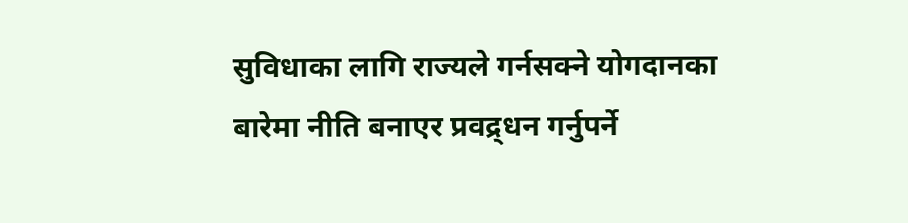सुविधाका लागि राज्यले गर्नसक्ने योगदानका बारेमा नीति बनाएर प्रवद्र्धन गर्नुपर्ने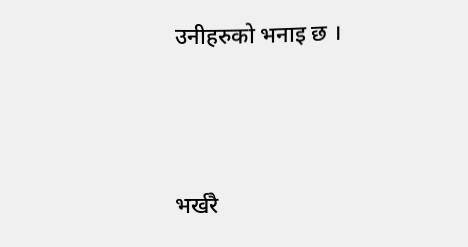उनीहरुको भनाइ छ ।




भर्खरै